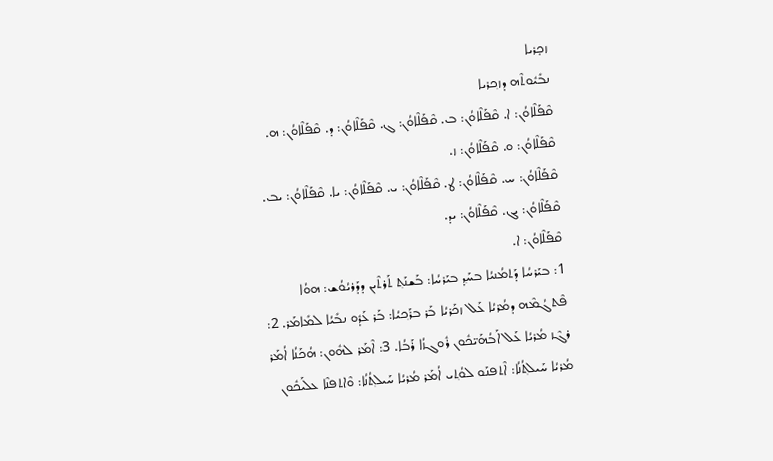ܙܟ̣ܪܝܐ
ܢܒܺܝܽܘܬܶܗ ܕܙܟ݂ܪܝܐ
ܩܶܦܰܠܶܐܘܳܢ: ܐ. ܩܶܦܰܠܶܐܘܳܢ: ܒ. ܩܶܦܰܠܶܐܘܳܢ: ܓ. ܩܶܦܰܠܶܐܘܳܢ: ܕ. ܩܶܦܰܠܶܐܘܳܢ: ܗ. ܩܶܦܰܠܶܐܘܳܢ: ܘ. ܩܶܦܰܠܶܐܘܳܢ: ܙ.
ܩܶܦܰܠܶܐܘܳܢ: ܚ. ܩܶܦܰܠܶܐܘܳܢ: ܛ. ܩܶܦܰܠܶܐܘܳܢ: ܝ. ܩܶܦܰܠܶܐܘܳܢ: ܝܐ. ܩܶܦܰܠܶܐܘܳܢ: ܝܒ. ܩܶܦܰܠܶܐܘܳܢ: ܝܓ. ܩܶܦܰܠܶܐܘܳܢ: ܝܕ.
ܩܶܦܰܠܶܐܘܳܢ: ܐ.
1: ܒܝܰܪܚܳܐ ܕܰܬܡܳܢܝܳܐ ܒܚܰܕ݂ ܒܝܰܪܚܳܐ: ܒܰܫܢܰܬ݂ ܬܰܪܬܶܝܢ ܕܕܰܪܝܳܘܳܫ: ܗܘܳܐ ܦܶܬܓܳܡܶܗ ܕܡܳܪܝܳܐ ܥܰܠ ܙܟܰܪܝܳܐ ܒܰܪ ܒܪܰܟ݂ܝܳܐ: ܒܰܪ ܥܰܕܽܘ ܢܒܺܝܳܐ ܠܡܺܐܡܰܪ. 2: ܪܓܶܙ ܡܳܪܝܳܐ ܥܰܠ ܐܰܒܳܗܰܝ̈ܟܽܘܢ ܪܽܘܓܙܳܐ ܪܰܒܳܐ. 3: ܐܶܡܰܪ ܠܗܽܘܢ: ܗܳܟܰܢܳܐ ܐܳܡܰܪ ܡܳܪܝܳܐ ܚܰܝܠܬ݂ܳܢܳܐ: ܐܶܬܦܢܰܘ ܠܘܳܬ݂ܝ ܐܳܡܰܪ ܡܳܪܝܳܐ ܚܰܝܠܬ݂ܳܢܳܐ: ܘܶܐܬܦܢܶܐ ܥܠܰܝܟܽܘܢ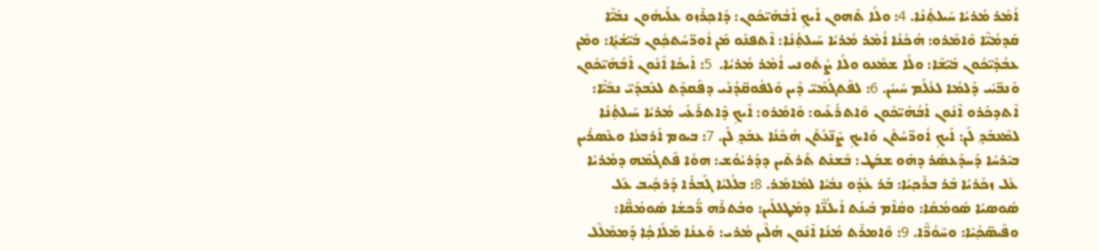ܐܳܡܰܪ ܡܳܪܝܳܐ ܚܰܝܠܬ݂ܳܢܳܐ. 4: ܘܠܳܐ ܬܶܗܘܢ ܐܰܝܟ݂ ܐܰܒܳܗܰܝ̈ܟܽܘܢ: ܕܰܐܟ݂ܪܶܙܘ ܥܠܰܝܗܽܘܢ ܢܒܺܝ̈ܶܐ ܩܰܕܡܳܝ̈ܶܐ ܘܶܐܡܰܪܘ: ܗܳܟܰܢܳܐ ܐܳܡܰܪ ܡܳܪܝܳܐ ܚܰܝܠܬ݂ܳܢܳܐ: ܐܶܬܦܢܰܘ ܡܶܢ ܐܽܘܖ̈ܚܳܬܟ݂ܽܘܢ ܒܺܝ̈ܫܳܬ݂ܳܐ: ܘܡܶܢ ܥܒܳܕܰܝ̈ܟܽܘܢ ܒܺܝ̈ܫܶܐ: ܘܠܳܐ ܫܡܰܥܘ ܘܠܳܐ ܨܳܬܽܘܢܝ ܐܳܡܰܪ ܡܳܪܝܳܐ.  5: ܐܰܝܟܳܐ ܐܶܢܽܘܢ ܐܰܒܳܗܰܝ̈ܟܽܘܢ ܘܰܢܒ̈ܝܰܝ ܕܰܠܡܳܐ ܠܥܳܠܰܡ ܚܰܝܝܺܢ. 6: ܠܦܶܬܓܳܡܰܝ̈ ܕܶܝܢ ܘܰܠܦܽܘܩ̈ܕܳܢܰܝ ܕܦܰܩܕܶܬ ܠܥܰܒܕܰܝ̈ ܢܒܺܝ̈ܶܐ: ܐܶܬܕܟܰܪܘ ܐܶܢܽܘܢ ܐܰܒܳܗܰܝ̈ܟܽܘܢ ܘܶܐܬܪܰܥܺܝܘ: ܘܶܐܡܰܪܘ: ܐܰܝܟ݂ ܕܶܐܬܪܰܥܺܝ ܡܳܪܝܳܐ ܚܰܝܠܬ݂ܳܢܳܐ ܠܡܶܥܒܰܕ݂ ܠܰܢ: ܐܰܝܟ݂ ܐܽܘܖ̈ܚܳܬܰܢ ܘܰܐܝܟ݂ ܨܶܢ̈ܥܳܬܰܢ ܗܳܟܰܢܳܐ ܥܒܰܕ݂ ܠܰܢ. 7: ܒܝܘܡ ܐܰܪܒܥܳܐ ܘܥܶܣܪܺܝܢ ܒܝܰܪܚܳܐ ܕܰܚܕܰܥܣܰܪ ܕܗܽܘ ܫܒܰܛ: ܒܰܫܢܰܬ ܬܰܪܬܶܝܢ ܕܕܰܪܝܳܘܳܫ: ܗܘܳܐ ܦܶܬܓܳܡܶܗ ܕܡܳܪܝܳܐ ܥܰܠ ܙܟܰܪܝܳܐ ܒܰܪ ܒܪܰܟ݂ܝܳܐ: ܒܰܪ ܥܰܕܽܘ ܢܒܺܝܳܐ ܠܡܺܐܡܰܪ. 8: ܒܠܺܠܝܳܐ ܓܰܒܪܳܐ ܕܰܪܟ݂ܺܝܒ ܥܰܠ ܣܽܘܣܝܳܐ ܣܽܘܡܳܩܳܐ: ܘܩܳܐܶܡ ܒܰܝܢܳܬ ܐܺܝܠܳܢ̈ܶܐ ܕܡܰܛܠܠܺܝܢ: ܘܒܳܬܪܶܗ ܖ̈ܰܟܫܳܐ ܣܽܘܡܳܩ̈ܶܐ: ܘܦܰܝܣ̈ܟ݂ܳܝܶܐ: ܘܚܶܘܳܖ̈ܶܐ. 9: ܘܶܐܡܪܶܬ ܡܳܢܳܐ ܐܶܢܽܘܢ ܗܳܠܶܝܢ ܡܳܪܝ: ܘܰܥܢܳܐ ܡܰܠܰܐܟ݂ܳܐ ܕܰܡܡܰܠܶܠ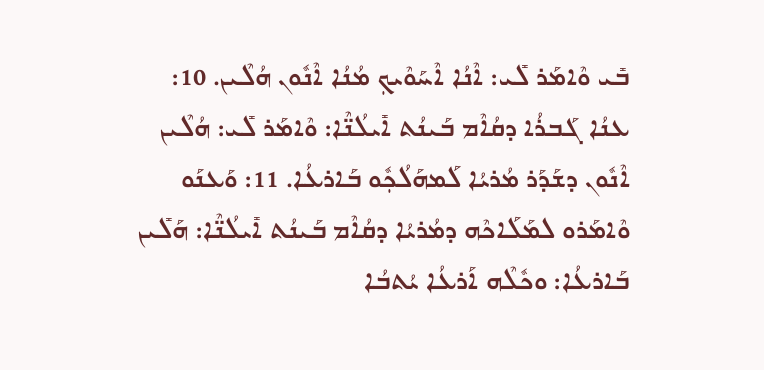ܒܺܝ ܘܶܐܡܰܪ ܠܺܝ: ܐܶܢܳܐ ܐܶܚܰܘܶܝܟ݂ ܡܳܢܳܐ ܐܶܢܽܘܢ ܗܳܠܶܝܢ. 10: ܥܢܳܐ ܓܰܒܪܳܐ ܕܩܳܐܶܡ ܒܰܝܢܳܬ ܐܺܝܠܳܢ̈ܶܐ: ܘܶܐܡܰܪ ܠܺܝ: ܗܳܠܶܝܢ ܐܶܢܽܘܢ ܕܫܰܕܰܪ ܡܳܪܝܳܐ ܠܰܡܗܰܠܳܟ݂ܽܘ ܒܰܐܪܥܳܐ. 11: ܘܰܥܢܰܘ ܘܶܐܡܰܪܘ ܠܡܰܠܰܐܟܶܗ ܕܡܳܪܝܳܐ ܕܩܳܐܶܡ ܒܰܝܢܳܬ ܐܺܝܠܳܢ̈ܶܐ: ܗܰܠܺܝܢ ܒܰܐܪܥܳܐ: ܘܟܽܠܶܗ ܐܰܪܥܳܐ ܝܳܬܒܳܐ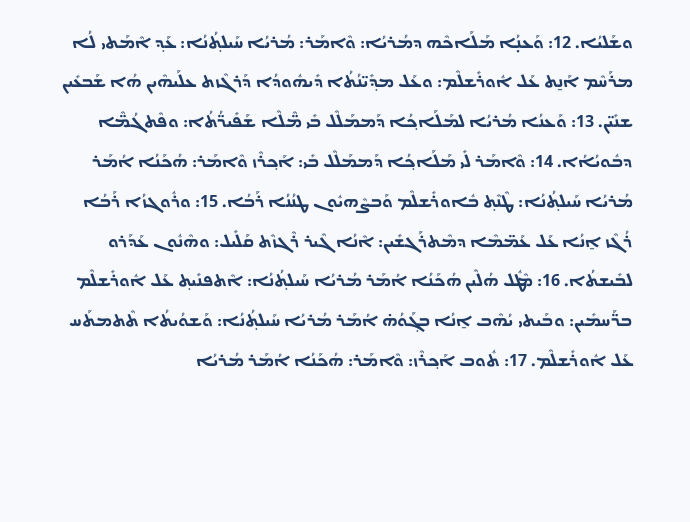ܘܫܰܠܝܳܐ. 12: ܘܰܥܢ̣ܳܐ ܡܰܠܰܐܟܶܗ ܕܡܳܪܝܳܐ: ܘܶܐܡܰܪ: ܡܳܪܝܳܐ ܚܰܝܠܬ݂ܳܢܳܐ: ܥܰܕ݂ ܐܶܡܰܬܝ ܠܳܐ ܡܪܰܚܶܡ ܐܰܢ̱ܬ ܥܰܠ ܐܽܘܪܺܫܠܶܡ: ܘܥܰܠ ܡܕ݂ܺܝ̈ܢܳܬܳܐ ܕܺܝܗܽܘܕܳܐ ܕܰܪܓܶܙܬ ܥܠܰܝܗܶܝܢ ܗܳܐ ܫܰܒܥܺܝܢ ܫܢܺܝ̈ܢ. 13: ܘܰܥܢܳܐ ܡܳܪܝܳܐ ܠܡܰܠܰܐܟ݂ܳܐ ܕܰܡܡܰܠܶܠ ܒܺܝ ܡ̈ܶܠܶܐ ܫܰܦܺܝܖ̈ܳܬܳܐ: ܘܦܶܬܓܳܡ̈ܶܐ ܕܒܽܘܝܳܐܳܐ. 14: ܘܶܐܡܰܪ ܠܺܝ ܡܰܠܰܐܟ݂ܳܐ ܕܰܡܡܰܠܶܠ ܒܺܝ: ܐܰܟ݂ܪܶܙ ܘܶܐܡܰܪ: ܗܳܟܰܢܳܐ ܐܳܡܰܪ ܡܳܪܝܳܐ ܚܰܝܠܬ݂ܳܢܳܐ: ܛܶܢܶܬ݂ ܒܽܐܘܪܺܫܠܶܡ ܘܰܒܨܶܗܝܽܘܢ ܛܢܳܢܳܐ ܪܰܒܳܐ. 15: ܘܪܽܘܓܙܳܐ ܪܰܒܳܐ ܪܳܓܶܙ ܐ̱ܢܳܐ ܥܰܠ ܥܰܡ̈ܡܶܐ ܕܡܶܬܪܰܓܫܺܝܢ: ܐܶܢܳܐ ܓܶܝܪ ܪܶܓܙܶܬ ܩܰܠܺܝܠ: ܘܗܶܢܽܘܢ ܥܰܕܰܪܘ ܠܒܺܝܫܬܳܐ. 16: ܡܶܛܽܠ ܗܳܠܶܝܢ ܗܳܟܰܢܳܐ ܐܳܡܰܪ ܡܳܪܝܳܐ ܚܰܝܠܬ݂ܳܢܳܐ: ܐܶܬܦܢܺܝܬ݂ ܥܰܠ ܐܽܘܪܺܫܠܶܡ ܒܖ̈ܰܚܡܺܝܢ: ܘܒܰܝܬܝ ܝܳܗܶܒ ܐ̱ܢܳܐ ܒܓ݂ܰܘܳܗ̇ ܐܳܡܰܪ ܡܳܪܝܳܐ ܚܰܝܠܬ݂ܳܢܳܐ: ܘܰܫܘܳܝܬܳܐ ܬܶܬܡܬܰܚ ܥܰܠ ܐܽܘܪܺܫܠܶܡ. 17: ܬܽܘܒ ܐܰܟ݂ܪܶܙ: ܘܶܐܡܰܪ: ܗܳܟܰܢܳܐ ܐܳܡܰܪ ܡܳܪܝܳܐ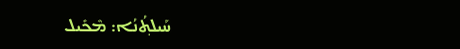ܚܰܝܠܬ݂ܳܢܳܐ: ܡܶܟܺܝܠ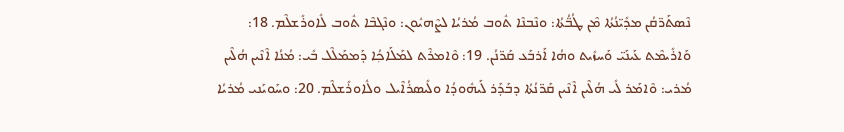ܢܶܣܬܰܖ̈ܩܳܢ ܡܕܺܝ̈ܢܳܬܳܐ ܡܶܢ ܛܳܒ̈ܳܬܳܐ: ܘܢܶܒܢܶܐ ܬܽܘܒ ܡܳܪܝܳܐ ܠܨܶܗܝܽܘܢ: ܘܢܶܓܒܶܐ ܬܽܘܒ ܠܽܐܘܪܺܫܠܶܡ. 18: ܘܰܐܪܺܝܡܶܬ ܥܰܝܢܰܝ̈ ܘܰܚܙܺܝܬ ܘܗܳܐ ܐܰܪܒܰܥ ܩܰܖ̈ܢܳܢ. 19: ܘܶܐܡܪܶܬ ܠܡܰܠܰܐܟ݂ܳܐ ܕܰܡܡܰܠܶܠ ܒܺܝ: ܡܳܢܳܐ ܐܶܢܶܝܢ ܗܳܠܶܝܢ ܡܳܪܝ: ܘܶܐܡܰܪ ܠܺܝ ܗܳܠܶܝܢ ܐܶܢܶܝܢ ܩܰܖ̈ܢܳܬܳܐ ܕܒܰܕܰܪ ܠܰܝܗܽܘܕܳܐ ܘܠܺܝܣܪܳܐܶܝܠ ܘܠܽܐܘܪܺܫܠܶܡ. 20: ܘܚܰܘܝܰܢܝ ܡܳܪܝܳܐ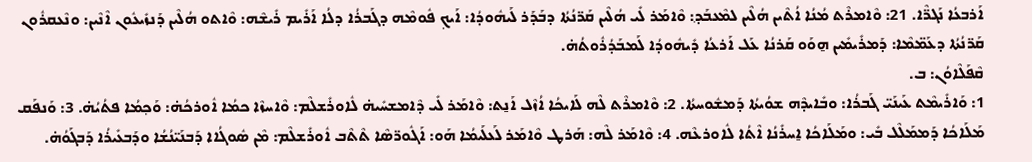ܐܰܪܒܥܳܐ ܢܰܓܖ̈ܶܐ. 21: ܘܶܐܡܪܶܬ ܡܳܢܳܐ ܐܳܬܶܝܢ ܗܳܠܶܝܢ ܠܡܶܥܒܰܕ݂: ܘܶܐܡܰܪ ܠܺܝ ܗܳܠܶܝܢ ܩܰܖ̈ܢܳܬܳܐ ܕܒܰܕܰܪ ܠܰܝܗܽܘܕܳܐ: ܐܰܝܟ݂ ܦܽܘܡܶܗ ܕܓܰܒܪܳܐ ܕܠܳܐ ܐܰܪܺܝܡ ܪܺܝܫܶܗ: ܘܶܐܬܘ ܗܳܠܶܝܢ ܕܰܢܙܺܝܥܽܘܢ ܐܶܢܶܝܢ: ܘܢܶܥܩܪܽܘܢ ܩܰܖ̈ܢܳܬܳܐ ܕܥܰܡ̈ܡܶܐ: ܕܰܡܪܺܝܡܺܝܢ ܗ̱ܘܰܘ ܩܰܪܢܳܐ ܥܰܠ ܐܰܪܥܳܐ ܕܺܝܗܽܘܕܳܐ ܠܰܡܒܰܕܳܪܽܘܬܳܗ̇.
ܩܶܦܰܠܶܐܘܳܢ: ܒ.
1: ܘܰܐܪܺܝܡܶܬ ܥܰܝܢܰܝ̈ ܓܰܒܪܳܐ: ܘܒܺܐܝܕܶܗ ܫܘܳܝܬܳܐ ܕܰܡܫܽܘܚܬܳܐ. 2: ܘܶܐܡܪܶܬ ܠܶܗ ܠܰܐܝܟܳܐ ܐܳܙܶܠ ܐܰܢ̱ܬ: ܘܶܐܡܰܪ ܠܺܝ ܕܶܐܡܫܚܺܝܗ̇ ܠܽܐܘܪܺܫܠܶܡ: ܘܶܐܚܙܶܐ ܟܡܳܐ ܐܽܘܪܟܳܗ̇: ܘܰܟ݂ܡܳܐ ܦܬܳܝܳܗ̇. 3: ܘܰܢܦܰܩ ܡܰܠܰܐܟܳܐ ܕܰܡܡܰܠܶܠ ܒܺܝ: ܘܡܰܠܰܐܟܳܐ ܐ̱ܚܪܺܢܳܐ ܐܶܬܳܐ ܠܽܐܘܪܥܶܗ. 4: ܘܶܐܡܰܪ ܠܶܗ: ܗܰܪܛ ܘܶܐܡܰܪ ܠܰܥܠܰܝܡܳܐ ܗܰܘ: ܐܰܓܽܘܖ̈ܣܶܐ ܬܶܬܶܒ ܐܽܘܪܺܫܠܶܡ: ܡܶܢ ܣܽܘܓܳܐܐ ܕܰܒܢܰܝ̈ܢܳܫܳܐ ܘܕܰܒܥܺܝܪܳܐ ܕܰܒܓܰܘܳܗ̇.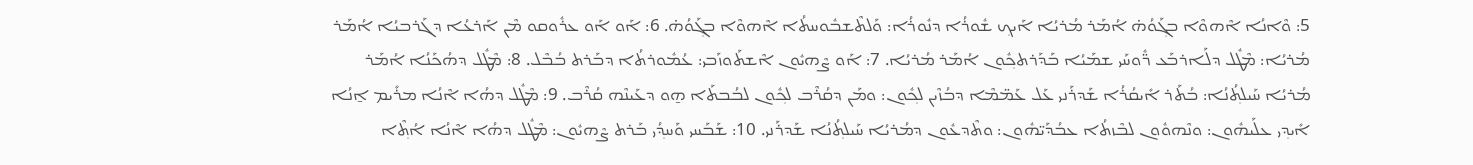5: ܘܶܐܢܳܐ ܐܶܗܘܶܐ ܒܓ݂ܰܘܳܗ̇ ܐܳܡܰܪ ܡܳܪܝܳܐ ܐܰܝܟ݂ ܫܽܘܪܳܐ ܕܢܽܘܪܳܐ: ܘܰܠܬܶܫܒܽܘܚܬܳܐ ܐܶܗܘܶܐ ܒܓ݂ܰܘܳܗ̇. 6: ܐܰܘ ܐܰܘ ܥܪܽܘܩܘ ܡܶܢ ܐܰܪܥܳܐ ܕܓܰܪܒܝܳܐ ܐܳܡܰܪ ܡܳܪܝܳܐ: ܡܶܛܽܠ ܕܠܰܐܪܒܰܥ ܖ̈ܽܘܚܰܝ ܫܡܰܝܳܐ ܒܰܕܰܪܬܟ݂ܽܘܢ ܐܳܡܰܪ ܡܳܪܝܳܐ. 7: ܐܰܘ ܨܶܗܝܽܘܢ ܐܶܫܬܰܘܙܰܒܝ: ܥܳܡܽܘܪܬܳܐ ܕܒܰܪܬ ܒܳܒܶܠ. 8: ܡܶܛܽܠ ܕܗܳܟܰܢܳܐ ܐܳܡܰܪ ܡܳܪܝܳܐ ܚܰܝܠܬ݂ܳܢܳܐ: ܒܳܬܰܪ ܐܺܝܩܳܪܳܐ ܫܰܕܪܰܢܝ ܥܰܠ ܥܰܡ̈ܡܶܐ ܕܒܳܙܶܝܢ ܠܟ݂ܽܘܢ: ܘܡܰܢ ܕܩܳܪܶܒ ܠܟ݂ܽܘܢ ܠܒܳܒܬܰܐ ܗ̱ܘ ܕܥܰܝܢܶܗ ܩܳܪܶܒ. 9: ܡܶܛܽܠ ܕܗܳܐ ܐܶܢܳܐ ܡܪܺܝܡ ܐ̱ܢܳܐ ܐܺܝܕ݂ܝ ܥܠܰܝܗܽܘܢ: ܘܢܶܗܘܽܘܢ ܠܒܶܙܬܳܐ ܥܒܳܕܰܝ̈ܗܽܘܢ: ܘܬܶܕܥܽܘܢ ܕܡܳܪܝܳܐ ܚܰܝܠܬ݂ܳܢܳܐ ܫܰܕܪܰܢܝ. 10: ܫܰܒܰܚܝ ܘܰܚܕ݂ܳܝ ܒܰܪܬ ܨܶܗܝܽܘܢ: ܡܶܛܽܠ ܕܗܳܐ ܐܶܢܳܐ ܐܳܬ݂ܶܐ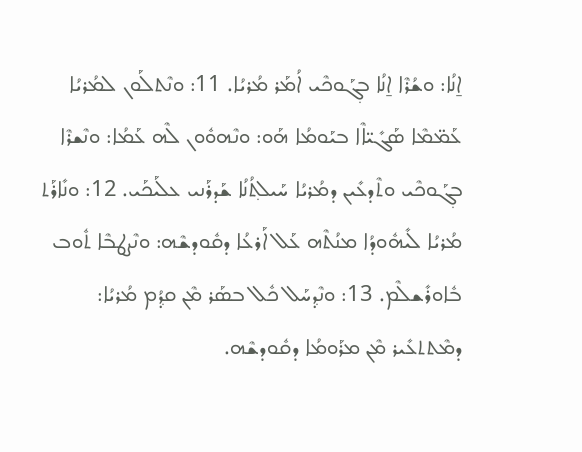ܐ̱ܢܳܐ: ܘܫܳܪܶܐ ܐ̱ܢܳܐ ܒܓ݂ܰܘܟܶܝ ܐܳܡܰܪ ܡܳܪܝܳܐ. 11: ܘܢܶܬܠܰܘܢ ܠܡܳܪܝܳܐ ܥܰܡ̈ܡܶܐ ܣܰܓܺܝ̈ܐܶܐ ܒܝܰܘܡܳܐ ܗܰܘ: ܘܢܶܗܘܽܘܢ ܠܶܗ ܥܰܡܳܐ: ܘܢܶܫܪܶܐ ܒܓ݂ܰܘܟܶܝ ܘܬܶܕܥܺܝܢ ܕܡܳܪܝܳܐ ܚܰܝܠܬ݂ܳܢܳܐ ܫܰܕܪܰܢܝ ܥܠܰܝܟܰܝ. 12: ܘܢܺܐܪܰܬ ܡܳܪܝܳܐ ܠܺܝܗܽܘܕܳܐ ܡܢܳܬܶܗ ܥܰܠ ܐܰܪܥܳܐ ܕܩܽܘܕܫܶܗ: ܘܢܶܨܛܒܶܐ ܬܽܘܒ ܒܽܐܘܪܺܫܠܶܡ. 13: ܘܢܶܕ݂ܚܰܠ ܟܽܠ ܒܣܰܪ ܡܶܢ ܩܕ݂ܳܡ ܡܳܪܝܳܐ: ܕܡܶܬܬܥܺܝܪ ܡܶܢ ܡܪܰܘܡܳܐ ܕܩܽܘܕܫܶܗ.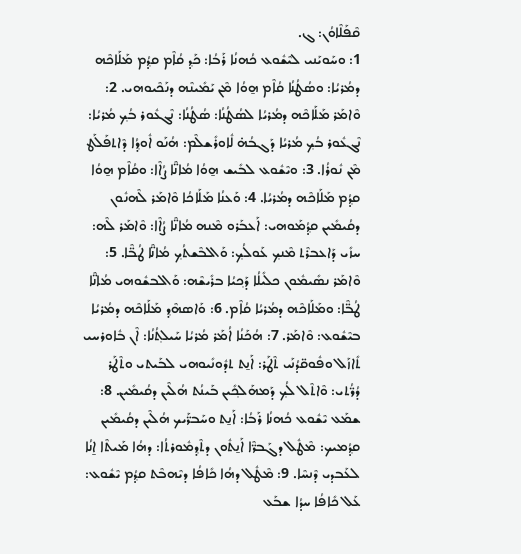ܩܶܦܰܠܶܐܘܳܢ: ܓ.
1: ܘܚܰܘܝܰܢܝ ܠܝܶܫܽܘܥ ܟܳܗܢܳܐ ܪܰܒܳܐ: ܟܰܕ݂ ܩܳܐܶܡ ܩܕ݂ܳܡ ܡܰܠܰܐܟܶܗ ܕܡܳܪܝܳܐ: ܘܣܳܛܳܢܳܐ ܩܳܐܶܡ ܗ̱ܘܳܐ ܡܶܢ ܝܰܡܺܝܢܶܗ ܕܢܰܟܶܝܘܗܝ. 2: ܘܶܐܡܰܪ ܡܰܠܰܐܟܶܗ ܕܡܳܪܝܳܐ ܠܣܳܛܳܢܳܐ: ܣܳܛܳܢܳܐ: ܢܶܓܥܽܘܪ ܒܳܟ݂ ܡܳܪܝܳܐ: ܢܶܓܥܽܘܪ ܒܳܟ݂ ܡܳܪܝܳܐ ܕܰܓܒܳܗ̇ ܠܽܐܘܪܺܫܠܶܡ: ܗܳܢܰܘ ܐܽܘܕ݂ܳܐ ܕܶܐܬܦܰܠܰܛ ܡܶܢ ܢܽܘܪܳܐ. 3: ܘܝܶܫܽܘܥ ܠܒܺܝܫ ܗ̱ܘܳܐ ܡܳܐܢ̈ܶܐ ܨܳܐܶܐ: ܘܩܳܐܶܡ ܗ̱ܘܳܐ ܩܕ݂ܳܡ ܡܰܠܰܐܟܶܗ ܕܡܳܪܝܳܐ. 4: ܘܰܥܢܳܐ ܡܰܠܰܐܟܳܐ ܘܶܐܡܰܪ ܠܶܗܢܽܘܢ ܕܩܳܝܡܺܝܢ ܩܕ݂ܳܡܰܘܗܝ: ܐܰܥܒܰܪܘ ܡܶܢܗ ܡܳܐܢ̈ܶܐ ܨܳܐܶܐ: ܘܶܐܡܰܪ ܠܶܗ: ܚܙܺܝ ܕܰܐܥܒܪܶܬ ܡܶܢܟ݂ ܥܰܘܠܳܟ݂: ܘܰܐܠܒܶܫܬܳܟ݂ ܡܳܐܢ̈ܶܐ ܛܳܒ̈ܶܐ. 5: ܘܶܐܡܰܪ ܢܣܺܝܡܽܘܢ ܟܠܺܝܠܳܐ ܕܰܟ݂ܝܳܐ ܒܪܺܝܫܶܗ: ܘܰܐܠܒܫܽܘܗܝ ܡܳܐܢ̈ܶܐ ܛܳܒ̈ܶܐ: ܘܡܰܠܰܐܟܶܗ ܕܡܳܪܝܳܐ ܩܳܐܶܡ. 6: ܘܰܐܣܗܶܕ݂ ܡܰܠܰܐܟܶܗ ܕܡܳܪܝܳܐ ܒܝܶܫܽܘܥ: ܘܶܐܡܰܪ. 7: ܗܳܟܰܢܳܐ ܐܳܡܰܪ ܡܳܪܝܳܐ ܚܰܝܠܬ݂ܳܢܳܐ: ܐܶܢ ܒܽܐܘܪܚܝ ܬܺܐܙܰܠ ܘܦܽܘܩ̈ܕܳܢܰܝ ܬܶܛܰܪ: ܐܰܢ̱ܬ ܬܕܽܘܢܺܝܘܗܝ ܠܒܰܝܬܝ ܘܬܶܛܰܪ ܕܳܖ̈ܳܬܝ: ܘܶܐܬܶܠ ܠܳܟ݂ ܕܰܡܗܰܠܟ݂ܺܝܢ ܒܰܝܢܳܬ ܗܳܠܶܝܢ ܕܩܳܝܡܺܝܢ. 8: ܫܡܰܥ ܝܶܫܽܘܥ ܟܳܗܢܳܐ ܪܰܒܳܐ: ܐܰܢ̱ܬ ܘܚܰܒܖ̈ܰܝܟ ܗܳܠܶܝܢ ܕܩܳܝܡܺܝܢ ܩܕ݂ܳܡܝܟ: ܡܶܛܽܠ ܕܓܰܒܖ̈ܶܐ ܐܰܢ̱ܬܽܘܢ ܕܬܶܕ݂ܡܽܘܪܬܳܐ: ܕܗܳܐ ܡܰܝܬܶܐ ܐ̱ܢܳܐ ܠܥܰܒܕܝ ܕܶܢܚܶܐ. 9: ܡܶܛܽܠ ܕܗܳܐ ܟܺܐܦܳܐ ܕܝܶܗܒܶܬ ܩܕ݂ܳܡ ܝܶܫܽܘܥ: ܥܰܠ ܟܺܐܦܳܐ ܚܕܳܐ ܫܒܰܥ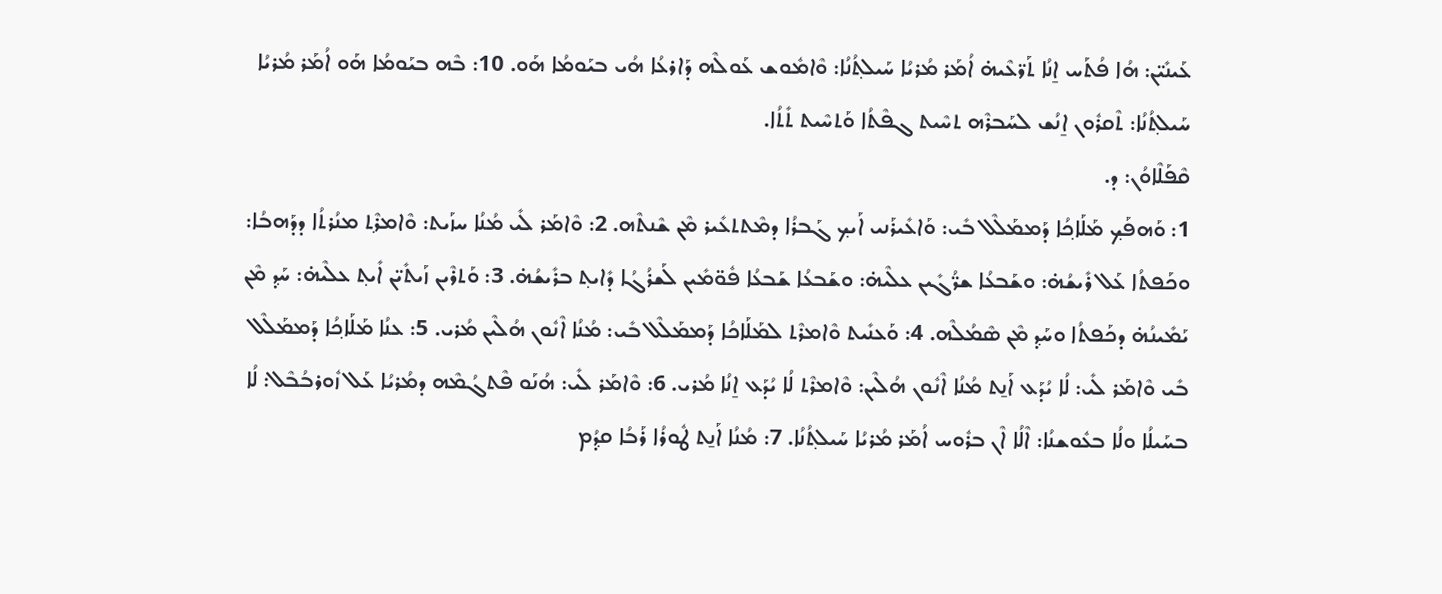ܥܰܝܢܺܝ̈ܢ: ܗܳܐ ܦܳܬܰܚ ܐ̱ܢܳܐ ܬܰܖ̈ܥܶܝܗ̇ ܐܳܡܰܪ ܡܳܪܝܳܐ ܚܰܝܠܬ݂ܳܢܳܐ: ܘܶܐܡܽܘܫ ܥܰܘܠܶܗ ܕܰܐܪܥܳܐ ܗܳܝ ܒܝܰܘܡܳܐ ܗܰܘ. 10: ܒܶܗ ܒܝܰܘܡܳܐ ܗܰܘ ܐܳܡܰܪ ܡܳܪܝܳܐ ܚܰܝܠܬ݂ܳܢܳܐ: ܬܶܩܪܽܘܢ ܐ̱ܢܳܫ ܠܚܰܒܪܶܗ ܬܚܶܝܬ ܓܦܶܬܳܐ ܘܰܬܚܶܝܬ ܬܺܬܳܐ.
ܩܶܦܰܠܶܐܘܳܢ: ܕ.
1: ܘܰܗܦܰܟ݂ ܡܰܠܰܐܟ݂ܳܐ ܕܰܡܡܰܠܶܠ ܒܺܝ: ܘܰܐܥܺܝܪܰܢܝ ܐܰܝܟ݂ ܓܰܒܪܳܐ ܕܡܶܬܬܥܺܝܪ ܡܶܢ ܫܶܢܬܶܗ. 2: ܘܶܐܡܰܪ ܠܺܝ ܡܳܢܳܐ ܚܙܰܝܬ: ܘܶܐܡܪܶܬ݂ ܡܢܳܪܬܳܐ ܕܕܰܗܒܳܐ: ܘܟܰܦܬܳܐ ܥܰܠ ܪܺܝܫܳܗ̇: ܘܫܰܒܥܳܐ ܫܖ̈ܳܓܺܝܢ ܥܠܶܝܗ̇: ܘܫܰܒܥܳܐ ܫܰܒܥܳܐ ܦܽܘ̈ܡܺܝܢ ܠܰܫܪܳܓܳܐ ܕܺܐܝܬ݂ ܒܪܺܝܫܳܗ̇. 3: ܘܰܬܪܶܝܢ ܙܰܝܬܺܝ̈ܢ ܐܺܝܬ݂ ܥܠܶܝܗ̇: ܚܰܕ݂ ܡܶܢ ܝܰܡܺܝܢܳܗ̇ ܕܟܰܦܬܳܐ ܘܚܰܕ݂ ܡܶܢ ܣܶܡܳܠܶܗ. 4: ܘܰܥܢܺܝܬ ܘܶܐܡܪܶܬ ܠܡܰܠܰܐܟܳܐ ܕܰܡܡܰܠܶܠ ܒܺܝ: ܡܳܢܳܐ ܐܶܢܽܘܢ ܗܳܠܶܝܢ ܡܳܪܝ. 5: ܥܢܳܐ ܡܰܠܰܐܟ݂ܳܐ ܕܰܡܡܰܠܶܠ ܒܺܝ ܘܶܐܡܰܪ ܠܺܝ: ܠܳܐ ܝܳܕܰܥ ܐܰܢ̱ܬ ܡܳܢܳܐ ܐܶܢܽܘܢ ܗܳܠܶܝܢ: ܘܶܐܡܪܶܬ ܠܳܐ ܝܳܕܰܥ ܐ̱ܢܳܐ ܡܳܪܝ. 6: ܘܶܐܡܰܪ ܠܺܝ: ܗܳܢܰܘ ܦܶܬܓܳܡܶܗ ܕܡܳܪܝܳܐ ܥܰܠ ܙܽܘܪܒܳܒܶܠ: ܠܳܐ ܒܚܰܝܠܳܐ ܘܠܳܐ ܒܥܽܘܫܢܳܐ: ܐܶܠܳܐ ܐܶܢ ܒܪܽܘܚ ܐܳܡܰܪ ܡܳܪܝܳܐ ܚܰܝܠܬ݂ܳܢܳܐ. 7: ܡܳܢܳܐ ܐܰܢ̱ܬ ܛܽܘܪܳܐ ܪܰܒܳܐ ܩܕ݂ܳܡ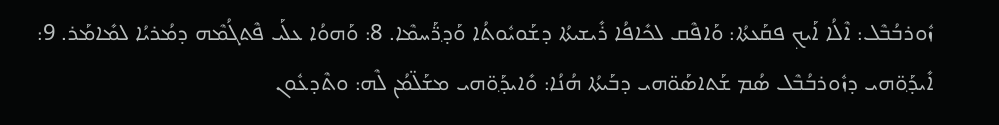ܙܽܘܪܒܳܒܶܠ: ܐܶܠܳܐ ܐܰܝܟ݂ ܦܩܰܥܬܳܐ: ܘܰܐܦܶܩ ܠܟܺܐܦܳܐ ܪܺܝܫܝܬܳܐ ܕܫܰܘܝܽܘܬܳܐ ܘܰܕ݂ܖ̈ܰܚܡܶܐ. 8: ܘܰܗܘܳܐ ܥܠܰܝ ܦܶܬܓܳܡܶܗ ܕܡܳܪܝܳܐ ܠܡܺܐܡܰܪ. 9: ܐܺܝܕ݂ܰܘ̈ܗܝ ܕܙܽܘܪܒܳܒܶܠ ܣܳܡ ܫܰܬܐܣܰܘ̈ܗܝ ܕܒܰܝܬܳܐ ܗܳܢܳܐ: ܘܺܐܝܕ݂ܰܘ̈ܗܝ ܡܫܰܠ̈ܡܳܢ ܠܶܗ: ܘܬܶܕܥܽܘܢ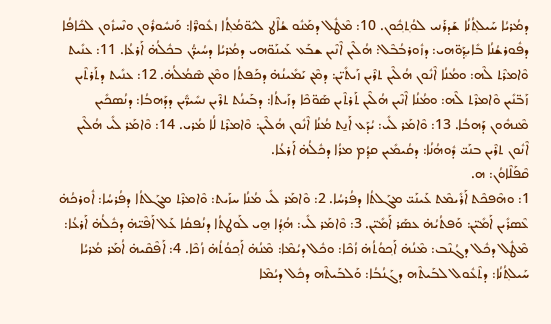ܕܡܳܪܝܳܐ ܚܰܝܠܬ݂ܳܢܳܐ ܫܰܕܪܰܢܝ ܠܘܳܬ݂ܟ݂ܽܘܢ. 10: ܡܶܛܽܠ ܕܡܰܢܽܘ ܫܳܐܶܛ ܠܝܰܘ̈ܡܳܬ݂ܳܐ ܙܥܽܘܖ̈ܶܐ: ܘܰܢܚܽܘܪܽܘܢ ܘܢܶܚܙܽܘܢ ܠܟܺܐܦܳܐ ܕܦܽܘܪܫܳܢܳܐ ܒܺܐܝܕ݂ܰܘ̈ܗܝ: ܕܙܽܘܪܒܳܒܶܠ: ܗܳܠܶܝܢ ܐܶܢܶܝܢ ܫܒܰܥ ܥܰܝܢܰܘ̈ܗܝ ܕܡܳܪܝܳܐ ܕܚܳܝܖ̈ܳܢ ܒܟܽܠܳܗ̇ ܐܰܪܥܳܐ. 11: ܥܢܺܝܬ ܘܶܐܡܪܶܬ ܠܶܗ: ܘܡܳܢܳܐ ܐܶܢܽܘܢ ܗܳܠܶܝܢ ܬܪܶܝܢ ܙܰܝܬܺܝ̈ܢ: ܕܡܶܢ ܝܰܡܺܝܢܳܗ̇ ܕܟܰܦܬܳܐ ܘܡܶܢ ܣܶܡܳܠܳܗ̇. 12: ܥܢܺܝܬ ܕܬܰܪܬܶܝܢ ܙܰܒ̈ܢܺܝܢ ܘܶܐܡܪܶܬ ܠܶܗ: ܘܡܳܢܳܐ ܐܶܢܶܝܢ ܗܳܠܶܝܢ ܬܰܪܬܶܝܢ ܣܰܘ̈ܟܶܐ ܕܙܰܝܬܳܐ: ܕܒܰܝܢܳܬ ܬܪܶܝܢ ܢܚܺܝܖ̈ܺܝܢ ܕܕܰܗܒܳܐ: ܕܢܳܣܟܺܝܢ ܡܶܢܗܽܘܢ ܕܰܗܒܳܐ. 13: ܘܶܐܡܰܪ ܠܺܝ: ܝܳܕܰܥ ܐܰܢ̱ܬ ܡܳܢܳܐ ܐܶܢܽܘܢ ܗܳܠܶܝܢ: ܘܶܐܡܪܶܬ ܠܳܐ ܡܳܪܝ. 14: ܘܶܐܡܰܪ ܠܺܝ ܗܳܠܶܝܢ ܐܶܢܽܘܢ ܬܪܶܝܢ ܒܢܰܝ̈ ܕܽܘܗܳܢܳܐ: ܕܩܳܝܡܺܝܢ ܩܕ݂ܳܡ ܡܪܳܐ ܕܟܽܠܳܗ̇ ܐܰܪܥܳܐ.
ܩܶܦܰܠܶܐܘܳܢ: ܗ.
1: ܘܗܶܦܟܶܬ ܐܰܪܺܝܡܶܬ ܥܰܝܢܰܝ̈ ܡܓܰܠܬܳܐ ܕܦܳܪܚܳܐ. 2: ܘܶܐܡܰܪ ܠܺܝ ܡܳܢܳܐ ܚܙܰܝܬ: ܘܶܐܡܪܶܬ ܡܓܰܠܬܳܐ ܕܦܳܪܚܳܐ: ܐܽܘܪܟܳܗ̇ ܥܶܣܪܺܝܢ ܐܰܡܺܝ̈ܢ: ܘܰܦܬܳܝܳܗ̇ ܥܣܰܪ ܐܰܡܺܝ̈ܢ. 3: ܘܶܐܡܰܪ ܠܺܝ: ܗܳܕ݂ܳܐ ܗ̱ܝ ܠܰܘܛܬܳܐ ܕܢܳܦܩܳܐ ܥܰܠ ܐܰܦܶܝ̈ܗ̇ ܕܟܽܠܳܗ̇ ܐܰܪܥܳܐ: ܡܶܛܽܠ ܕܟܽܠ ܕܓܳܢܶܒ: ܡܶܢܳܗ̇ ܐܰܟ݂ܘܳܬܳܗ̇ ܙܳܟܶܐ: ܘܟܽܠ ܕܝܳܡܶܐ: ܡܶܢܳܗ̇ ܐܰܟ݂ܘܳܬܳܗ̇ ܙܳܟܶܐ. 4: ܐܰܦܶܩܶܝܗ̇ ܐܳܡܰܪ ܡܳܪܝܳܐ ܚܰܝܠܬ݂ܳܢܳܐ: ܕܬܶܥܽܘܠ ܠܒܰܝܬܶܗ ܕܓܰܢܳܒܳܐ: ܘܰܠܒܰܝܬܶܗ ܕܟܽܠ ܕܝܳܡܶܐ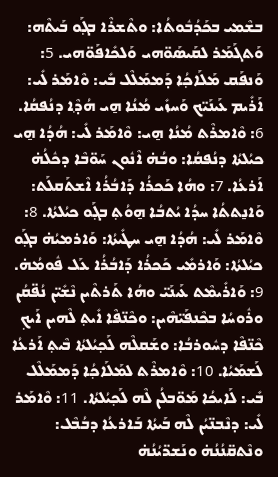ܒܫܶܡܝ ܒܟܰܕܳܒܽܘܬܳܐ: ܘܬܶܫܪܶܐ ܒܓ݂ܰܘ ܒܰܝܬܶܗ: ܘܰܬܓܰܡܰܪ ܠܩܰܝܣܰܘ̈ܗܝ ܘܰܠܟܺܐܦܰܘ̈ܗܝ. 5: ܘܰܢܦܰܩ ܡܰܠܰܐܟ݂ܳܐ ܕܰܡܡܰܠܶܠ ܒܺܝ: ܘܶܐܡܰܪ ܠܺܝ: ܐܰܪܺܝܡ ܥܰܝܢܰܝ̈ܟ ܘܰܚܙܺܝ ܡܳܢܳܐ ܗ̱ܝ ܗܳܕ݂ܶܐ ܕܢܳܦܩܳܐ. 6: ܘܶܐܡܪܶܬ ܡܳܢܳܐ ܗ̱ܝ: ܘܶܐܡܰܪ ܠܺܝ: ܗܳܕܳܐ ܗ̱ܝ ܟܝܳܠܬܳܐ ܕܢܳܦܩܳܐ: ܘܒܳܗ̇ ܐܶܢܽܘܢ ܚܰܘ̈ܒܶܐ ܕܟܽܠܳܗ̇ ܐܰܪܥܳܐ. 7: ܘܗܳܐ ܟܰܟܪܳܐ ܕܰܐܒܳܪܳܐ ܐܶܫܬܰܩܠܰܬ: ܘܰܐܢ̱ܬܬܳܐ ܚܕܳܐ ܝܳܬܒܳܐ ܗ̱ܘܳܬ݂ ܒܓ݂ܰܘ ܟܝܳܠܬܳܐ. 8: ܘܶܐܡܰܪ ܠܺܝ: ܗܳܕܳܐ ܗ̱ܝ ܚܛܺܝܬܳܐ: ܘܰܐܪܡܝܳܗ̇ ܒܓ݂ܰܘ ܟܝܳܠܬܳܐ: ܘܰܐܪܡܺܝ ܟܰܟܪܳܐ ܕܰܐܒܳܪܳܐ ܥܰܠ ܦܽܘܡܳܗ̇. 9: ܘܰܐܪܺܝܡܶܬ ܥܰܝܢܰܝ̈ ܘܗܳܐ ܬܰܪܬܶܝܢ ܢܶܫܺܝ̈ܢ ܢܳܦ̈ܩܳܢ ܘܪܽܘܚܳܐ ܒܟܶܢܦܰܝ̈ܗܶܝܢ: ܘܟܶܢ̈ܦܶܐ ܐܺܝܬ݂ ܠܶܗܝܢ ܐܰܝܟ݂ ܟܶܢ̈ܦܶܐ ܕܚܽܘܪܒܳܐ: ܘܫܰܩܠܶܗ ܠܰܟ݂ܝܳܠܬܳܐ ܒܶܝܬ݂ ܐܰܪܥܳܐ ܠܰܫܡܰܝܳܐ. 10: ܘܶܐܡܪܶܬ ܠܡܰܠܰܐܟ݂ܳܐ ܕܰܡܡܰܠܶܠ ܒܺܝ: ܠܰܐܝܟܳܐ ܡܰܘ̈ܒܠܳܢ ܠܶܗ ܠܰܟ݂ܝܳܠܬܳܐ. 11: ܘܶܐܡܰܪ ܠܺܝ: ܕܢܶܒܢ̈ܝܳܢ ܠܶܗ ܒܰܝܬܳܐ ܒܰܐܪܥܳܐ ܕܒܳܒܶܠ: ܘܢܶܬܩ̈ܢܳܢܳܗ̇ ܘܢܰܫܖ̈ܝܳܢܳܗ̇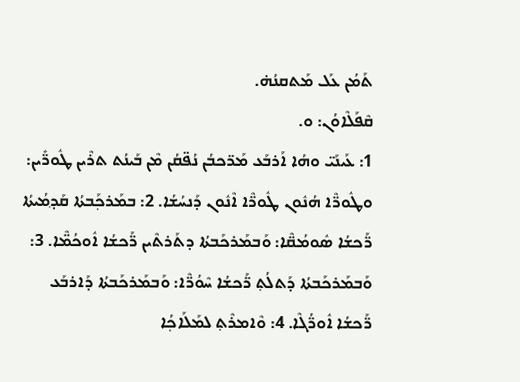ܬܰܡܳܢ ܥܰܠ ܡܰܬܩܢܳܗ̇.
ܩܶܦܰܠܶܐܘܳܢ: ܘ.
1: ܥܰܝܢܰܝ̈ ܘܗܳܐ ܐܰܪܒܰܥ ܡܰܖ̈ܟܒܳܢ ܢܳܦ̈ܩܳܢ ܡܶܢ ܒܰܝܢܳܬ ܬܪܶܝܢ ܛܽܘܖ̈ܺܝܢ: ܘܛܽܘܖ̈ܶܐ ܗܳܢܽܘܢ ܛܽܘܖ̈ܶܐ ܐܶܢܽܘܢ ܕܰܢܚܳܫܳܐ. 2: ܒܡܰܪܟ݂ܰܒܬܳܐ ܩܰܕ݂ܡܳܝܬܳܐ ܖ̈ܰܟܫܳܐ ܣܽܘܡܳܩ̈ܶܐ: ܘܰܒܡܰܪܟܰܒܬܳܐ ܕܬܰܪܬܶܝܢ ܖ̈ܰܟܫܳܐ ܐܽܘܟܳܡ̈ܶܐ. 3: ܘܰܒܡܰܪܟܰܒܬܳܐ ܕܰܬܠܳܬ݂ ܖ̈ܰܟܫܳܐ ܚܶܘܳܖ̈ܶܐ: ܘܰܒܡܰܪܟܰܒܬܳܐ ܕܰܐܪܒܰܥ ܖ̈ܰܟܫܳܐ ܐܽܘܖ̈ܳܓܶܐ. 4: ܘܶܐܡܪܶܬ݂ ܠܡܰܠܰܐܟ݂ܳܐ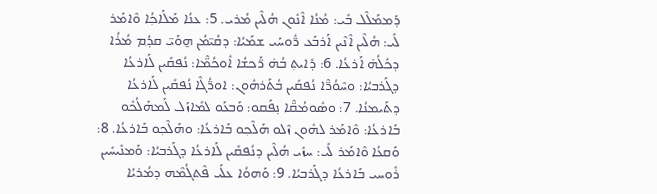ܕܰܡܡܰܠܶܠ ܒܺܝ: ܡܳܢܳܐ ܐܶܢܽܘܢ ܗܳܠܶܝܢ ܡܳܪܝ. 5: ܥܢܳܐ ܡܰܠܰܐܟ݂ܳܐ ܘܶܐܡܰܪ ܠܺܝ: ܗܳܠܶܝܢ ܐܶܢܶܝܢ ܐܰܪܒܰܥ ܖ̈ܽܘܚܰܝ ܫܡܰܝܳܐ: ܕܩܳܝ̈ܡܳܢ ܗ̱ܘܰܝ̈ ܩܕ݂ܳܡ ܡܳܪܳܐ ܕܟܽܠܳܗ̇ ܐܰܪܥܳܐ. 6: ܕܺܐܝܬ݂ ܒܳܗ̇ ܖ̈ܰܟܫܳܐ ܐܽܘܟܳܡ̈ܶܐ: ܢܳܦܩܺܝܢ ܠܰܐܪܥܳܐ ܕܓܰܪܒܝܳܐ: ܘܚܶܘܳܖ̈ܶܐ ܢܳܦܩܺܝܢ ܒܳܬܰܪܗܽܘܢ: ܐܘܖ̈ܳܓܶܐ ܢܳܦܩܺܝܢ ܠܰܐܪܥܳܐ ܕܬܰܝܡܢܳܐ. 7: ܘܣܽܘܡܳܩ̈ܶܐ ܢ̣ܦܰܩܘ: ܘܰܒܥܰܘ ܠܡܺܐܙܰܠ ܠܰܡܗܰܠܳܟܽܘ ܒܰܐܪܥܳܐ: ܘܶܐܡܰܪ ܠܗܽܘܢ ܙܶܠܘ ܗܰܠܶܟ݂ܘ ܒܰܐܪܥܳܐ: ܘܗܰܠܶܟ݂ܘ ܒܰܐܪܥܳܐ. 8: ܘܰܩܥܳܐ ܘܶܐܡܰܪ ܠܺܝ: ܚܙܺܝ ܗܳܠܶܝܢ ܕܢܳܦܩܺܝܢ ܠܰܐܪܥܳܐ ܕܓܰܪܒܝܳܐ: ܘܰܡܢܺܝܚܺܝܢ ܪܽܘܚܝ ܒܰܐܪܥܳܐ ܕܓܰܪܒܝܳܐ. 9: ܘܰܗܘܳܐ ܥܠܰܝ ܦܶܬܓܳܡܶܗ ܕܡܳܪܝܳܐ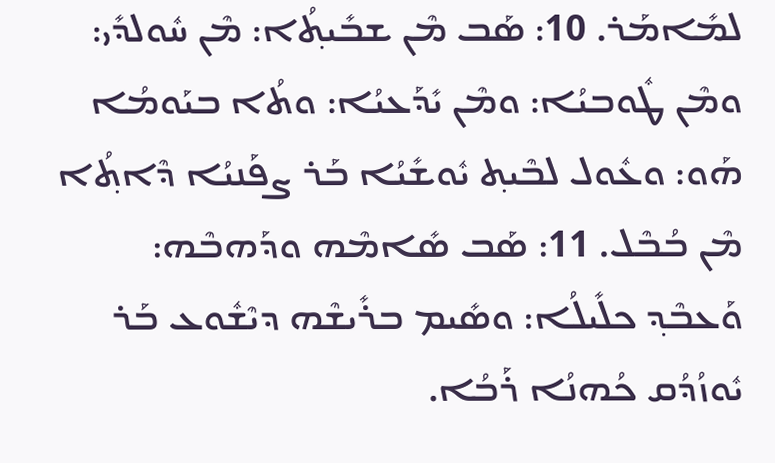ܠܡܺܐܡܰܪ. 10: ܣܰܒ ܡܶܢ ܫܒܺܝܬ݂ܳܐ: ܡܶܢ ܚܽܘܠܕܺܝ: ܘܡܶܢ ܛܽܘܒܝܳܐ: ܘܡܶܢ ܝܺܕܰܥܝܳܐ: ܘܬܳܐ ܒܝܰܘܡܳܐ ܗܰܘ: ܘܥܽܘܠ ܠܒܶܝܬ݂ ܝܽܘܫܺܝܳܐ ܒܰܪ ܨܦܰܢܝܳܐ ܕܶܐܬ݂ܳܐ ܡܶܢ ܒܳܒܶܠ. 11: ܣܰܒ ܣܺܐܡܶܗ ܘܕܰܗܒܶܗ: ܘܰܥܒܶܕ݂ ܟܠܺܝܠܳܐ: ܘܣܺܝܡ ܒܪܺܝܫܶܗ ܕܝܶܫܽܘܥ ܒܰܪ ܝܽܘܙܳܕܳܩ ܟܳܗܢܳܐ ܪܰܒܳܐ.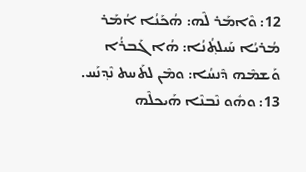12: ܘܶܐܡܰܪ ܠܶܗ: ܗܳܟܰܢܳܐ ܐܳܡܰܪ ܡܳܪܝܳܐ ܚܰܝܠܬ݂ܳܢܳܐ: ܗܳܐ ܓܰܒܪܳܐ ܘܰܫܡܶܗ ܕܶܢܚܳܐ: ܘܡܶܢ ܠܬܰܚܬ ܢܶܕ݂ܢܰܚ. 13: ܘܗܽܘ ܢܶܒܢܶܐ ܗܰܝܟܠܶܗ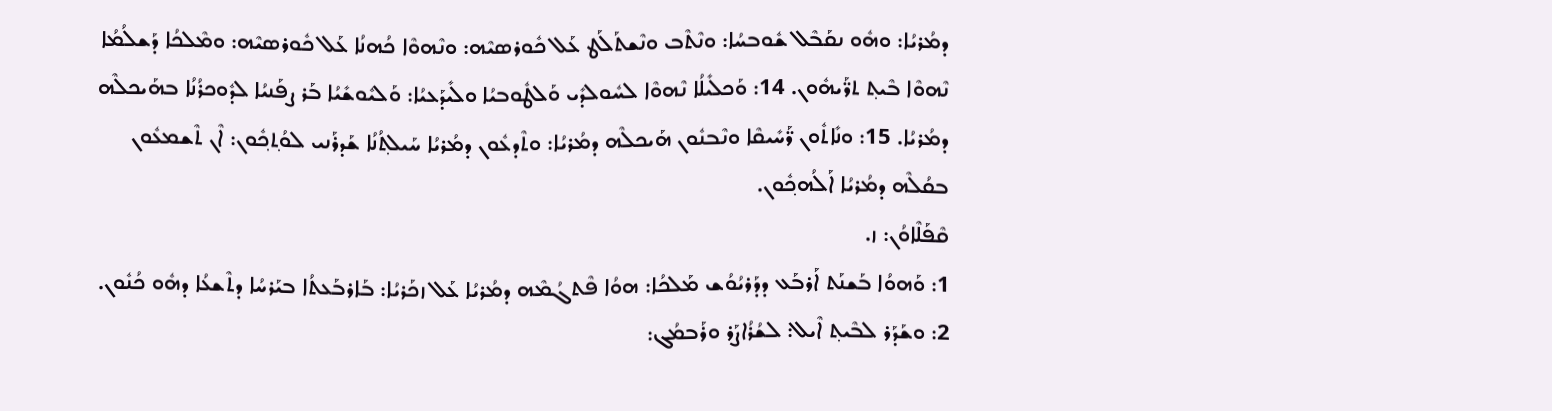ܕܡܳܪܝܳܐ: ܘܗܽܘ ܢܩܰܒܶܠ ܫܽܘܒܚܳܐ: ܘܢܶܬܶܒ ܘܢܶܫܬܰܠܰܛ ܥܰܠ ܟܽܘܪܣܝܶܗ: ܘܢܶܗܘܶܐ ܟܳܗܢܳܐ ܥܰܠ ܟܽܘܪܣܝܶܗ: ܘܡܶܠܟܳܐ ܕܰܫܠܳܡܳܐ ܢܶܗܘܶܐ ܒܶܝܬ݂ ܬܖ̈ܰܝܗܽܘܢ. 14: ܘܰܟܠܺܝܠܳܐ ܢܶܗܘܶܐ ܠܚܽܘܠܕܺܝ ܘܰܠܛܽܘܒܝܳܐ ܘܠܺܝܕܰܥܝܳܐ: ܘܰܠܝܽܘܫܺܝܳܐ ܒܰܪ ܨܦܰܢܝܳܐ ܠܕܽܘܟܪܳܢܳܐ ܒܗܰܝܟܠܶܗ ܕܡܳܪܝܳܐ. 15: ܘܢܺܐܬܽܘܢ ܖ̈ܰܚܺܝܩܶܐ ܘܢܶܒܢܽܘܢ ܗܰܝܟܠܶܗ ܕܡܳܪܝܳܐ: ܘܬܶܕܥܽܘܢ ܕܡܳܪܝܳܐ ܚܰܝܠܬ݂ܳܢܳܐ ܫܰܕܪܰܢܝ ܠܘܳܬ݂ܟ݂ܽܘܢ: ܐܶܢ ܬܶܫܡܥܽܘܢ ܒܩܳܠܶܗ ܕܡܳܪܝܳܐ ܐܰܠܳܗܟ݂ܽܘܢ.
ܩܶܦܰܠܶܐܘܳܢ: ܙ.
1: ܘܰܗܘܳܐ ܒܰܫܢܰܬ ܐܰܪܒܰܥ ܕܕܰܪܝܳܘܳܫ ܡܰܠܟܳܐ: ܗܘܳܐ ܦܶܬܓܳܡܶܗ ܕܡܳܪܝܳܐ ܥܰܠ ܙܟܰܪܝܳܐ: ܒܰܐܪܒܰܥܬܳܐ ܒܝܰܪܚܳܐ ܕܬܶܫܥܳܐ ܕܗܽܘ ܟܳܢܽܘܢ. 2: ܘܫܰܕܰܪ ܠܒܶܝܬ݂ ܐܶܝܠ: ܠܫܳܪܳܐܨܰܪ ܘܪܰܒܡܳܓ: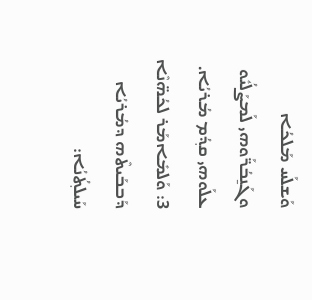ܘܰܫܠܰܚ ܡܰܠܟܳܐ ܘܓܰܢ̱ܒܳܖ̈ܰܘܗܝ ܠܰܡܨܰܠܳܝܽܘ ܥܠܰܘܗܝ ܩܕ݂ܳܡ ܡܳܪܝܳܐ. 3: ܘܰܠܡܺܐܡܰܪ ܠܟܳܗ̈ܢܶܐ ܕܰܒܒܰܝܬܶܗ ܕܡܳܪܝܳܐ ܚܰܝܠܬ݂ܳܢܳܐ: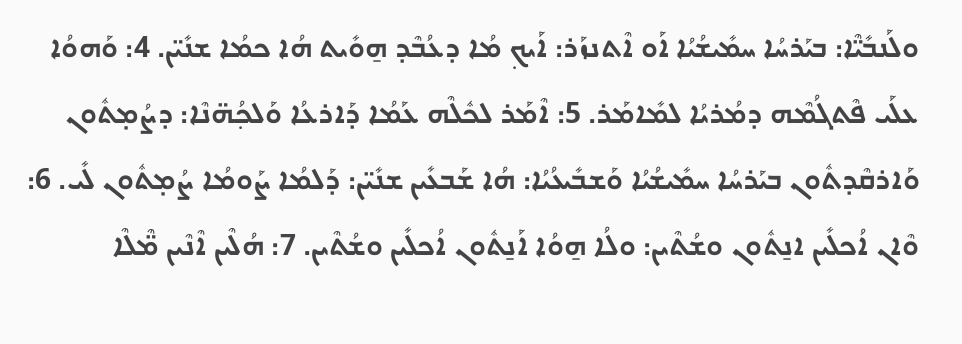ܘܠܰܢܒܺܝ̈ܶܐ: ܒܝܰܪܚܳܐ ܚܡܺܝܫܳܝܳܐ ܐܰܘ ܐܶܬܢܙܰܪ: ܐܰܝܟ݂ ܡܳܐ ܕܥܳܒܶܕ ܗ̱ܘܺܝܬ ܗܳܐ ܟܡܳܐ ܫܢܺܝ̈ܢ. 4: ܘܰܗܘܳܐ ܥܠܰܝ ܦܶܬܓܳܡܶܗ ܕܡܳܪܝܳܐ ܠܡܺܐܡܰܪ. 5: ܐܶܡܰܪ ܠܟܽܠܶܗ ܥܰܡܳܐ ܕܰܐܪܥܳܐ ܘܰܠܟ݂ܳܗ̈ܢܶܐ: ܕܨܳܡ̣ܬܽܘܢ ܘܰܐܪܩܶܕܬܽܘܢ ܒܝܰܪܚܳܐ ܚܡܺܝܫܳܝܳܐ ܘܰܫܒܺܝܥܳܝܳܐ: ܗܳܐ ܫܰܒܥܺܝܢ ܫܢܺܝ̈ܢ: ܕܰܠܡܳܐ ܨܰܘܡܳܐ ܨܳܡ̣ܬܽܘܢ ܠܺܝ. 6: ܘܶܐܢ ܐܳܟܠܺܝܢ ܐܢ̱ܬܽܘܢ ܘܫܳܬܶܝܢ: ܘܠܳܐ ܗ̱ܘܳܐ ܐܰܢ̱ܬܽܘܢ ܐܳܟܠܺܝܢ ܘܫܳܬܶܝܢ. 7: ܗܳܠܶܝܢ ܐܶܢܶܝܢ ܡ̈ܶܠܶܐ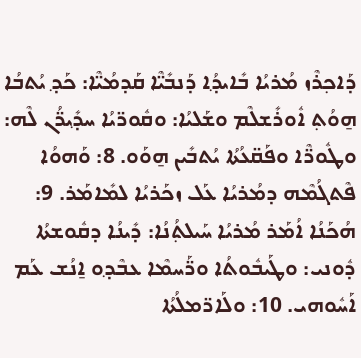ܕܰܐܟ݂ܪܶܙ ܡܳܪܝܳܐ ܒܺܐܝܕ݂ܳܐ ܕܰܢܒܺܝ̈ܶܐ ܩܰܕܡܳܝ̈ܶܐ: ܟܰܕ݂ ܝܳܬܒܳܐ ܗ̱ܘܳܬ݂ ܐܽܘܪܺܫܠܶܡ ܘܫܰܠܝܳܐ: ܘܩܽܘܖ̈ܝܳܐ ܚܕ݂ܺܝܖ̈ܳܢ ܠܶܗ: ܘܛܽܘܖ̈ܶܐ ܘܦܰܩ̈ܥܳܬܳܐ ܝܳܬܒܺܝܢ ܗ̱ܘܰܘ. 8: ܘܰܗܘܳܐ ܦܶܬܓܳܡܶܗ ܕܡܳܪܝܳܐ ܥܰܠ ܙܟܰܪܝܳܐ ܠܡܺܐܡܰܪ. 9: ܗܳܟܰܢܳܐ ܐܳܡܰܪ ܡܳܪܝܳܐ ܚܰܝܠܬ݂ܳܢܳܐ: ܕܺܝܢܳܐ ܕܩܽܘܫܬܳܐ ܕܽܘܢܝ: ܘܛܰܝܒܽܘܬܳܐ ܘܖ̈ܰܚܡܶܐ ܥܒܶܕ݂ܘ ܐ̱ܢܳܫ ܥܰܡ ܐܰܚܽܘܗܝ. 10: ܘܠܰܐܖ̈ܡܠܳܬܳܐ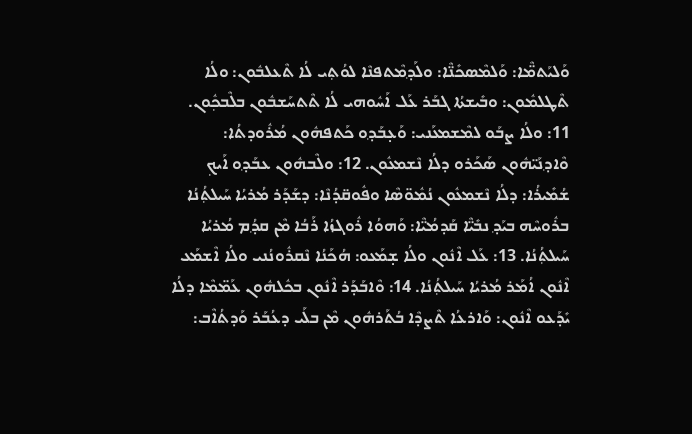ܘܰܠܝܰܬܡ̈ܶܐ: ܘܰܠܡܶܣܟܺܢ̈ܶܐ: ܘܠܰܕ݂ܡܶܬܦܢܶܐ ܠܘܳܬ݂ܝ ܠܳܐ ܬܶܥܠܒܽܘܢ: ܘܠܳܐ ܬܶܛܠܡܽܘܢ: ܘܒܺܝܫܬܳܐ ܓܒܰܪ ܥܰܠ ܐܰܚܽܘܗܝ ܠܳܐ ܬܶܬܚܰܫܒܽܘܢ ܒܠܶܒܟ݂ܽܘܢ. 11: ܘܠܳܐ ܨܒܰܘ ܠܡܶܫܡܥܰܢܝ: ܘܰܥ̣ܒܰܕ݂ܘ ܟܰܬܦܗܽܘܢ ܡܳܪܽܘܕܬܳܐ: ܘܶܐܕ݂ܢܰܝ̈ܗܽܘܢ ܣܰܟܰܪܘ ܕܠܳܐ ܢܶܫܡܥܽܘܢ. 12: ܘܠܶܒܗܽܘܢ ܥܒܰܕ݂ܘ ܐܰܝܟ݂ ܫܳܡܺܝܪܳܐ: ܕܠܳܐ ܢܶܫܡܥܽܘܢ ܢܳܡܽܘ̈ܣܶܐ ܘܦܽܘܩ̈ܕܳܢܶܐ: ܕܫܰܕܰܪ ܡܳܪܝܳܐ ܚܰܝܠܬ݂ܳܢܳܐ ܒܪܽܘܚܶܗ ܒܝܰܕ݂ ܢܒܺܝ̈ܶܐ ܩܰܕܡܳܝ̈ܶܐ: ܘܰܗܘܳܐ ܪܽܘܓܙܳܐ ܪܰܒܳܐ ܡܶܢ ܩܕ݂ܳܡ ܡܳܪܝܳܐ ܚܰܝܠܬ݂ܳܢܳܐ. 13: ܥܰܠ ܐܶܢܽܘܢ ܘܠܳܐ ܫ̣ܡܰܥܘ: ܗܳܟܰܢܳܐ ܢܶܩܪܽܘܢܳܢܝ ܘܠܳܐ ܐܶܫܡܰܥ ܐܶܢܽܘܢ ܐܳܡܰܪ ܡܳܪܝܳܐ ܚܰܝܠܬ݂ܳܢܳܐ. 14: ܘܶܐܒܰܕܰܪ ܐܶܢܽܘܢ ܒܟܽܠܗܽܘܢ ܥܰܡ̈ܡܶܐ ܕܠܳܐ ܝܺܕܰܥܘ ܐܶܢܽܘܢ: ܘܰܐܪܥܳܐ ܬܶܨܕܶܐ ܒܳܬܰܪܗܽܘܢ ܡܶܢ ܒܠܰܝ ܕܥܳܒܰܪ ܘܰܕܬܳܐܶܒ: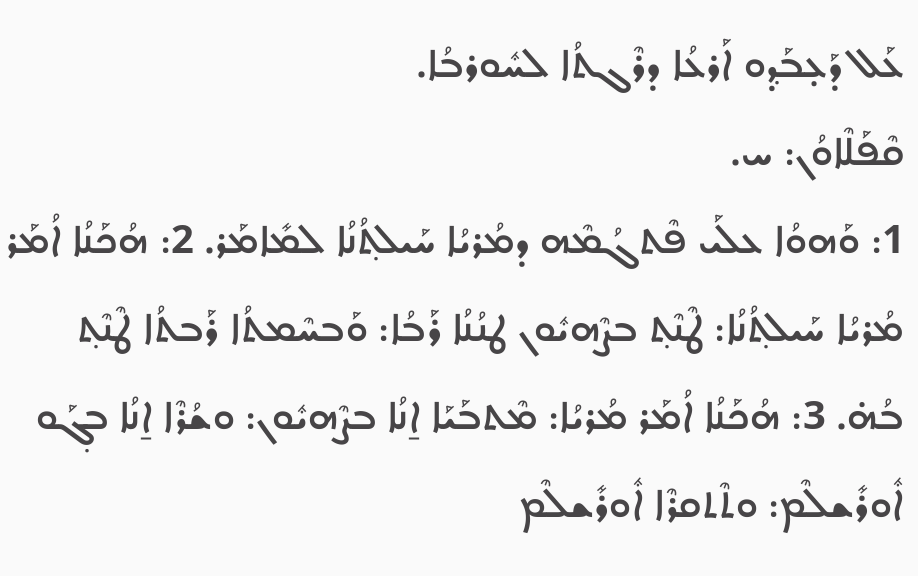ܥܰܠ ܕܰܥ̣ܒܰܕ݂ܘ ܐܰܪܥܳܐ ܕܪܶܓܬܳܐ ܠܚܽܘܪܒܳܐ.
ܩܶܦܰܠܶܐܘܳܢ: ܚ.
1: ܘܰܗܘܳܐ ܥܠܰܝ ܦܶܬܓܳܡܶܗ ܕܡܳܪܝܳܐ ܚܰܝܠܬ݂ܳܢܳܐ ܠܡܺܐܡܰܪ. 2: ܗܳܟܰܢܳܐ ܐܳܡܰܪ ܡܳܪܝܳܐ ܚܰܝܠܬ݂ܳܢܳܐ: ܛܶܢܶܬ݂ ܒܨܶܗܝܽܘܢ ܛܢܳܢܳܐ ܪܰܒܳܐ: ܘܰܒܚܶܡܬܳܐ ܪܰܒܬܳܐ ܛܶܢܶܬ݂ ܒܳܗ̇. 3: ܗܳܟܰܢܳܐ ܐܳܡܰܪ ܡܳܪܝܳܐ: ܡܶܬܒܰܝܰܐ ܐ̱ܢܳܐ ܒܨܶܗܝܽܘܢ: ܘܫܳܪܶܐ ܐ̱ܢܳܐ ܒܓ݂ܰܘ ܐܽܘܪܺܫܠܶܡ: ܘܬܶܬܩܪܶܐ ܐܽܘܪܺܫܠܶܡ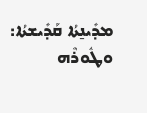ܡܕܺܝܢ̱ܬܳܐ ܩܰܕܺܝܫܬܳܐ: ܘܛܽܘܪܶܗ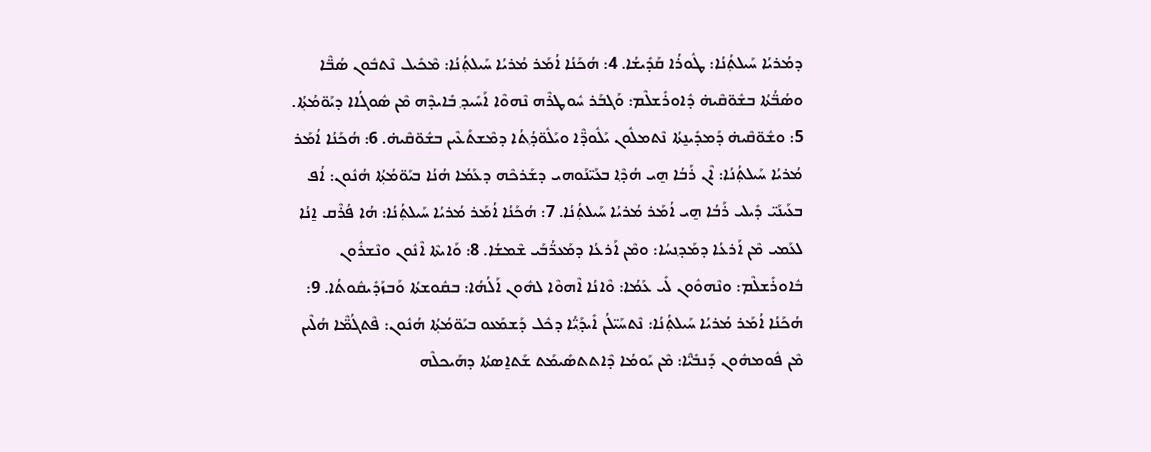ܕܡܳܪܝܳܐ ܚܰܝܠܬ݂ܳܢܳܐ: ܛܽܘܪܳܐ ܩܰܕܺܝܫܳܐ. 4: ܗܳܟܰܢܳܐ ܐܳܡܰܪ ܡܳܪܝܳܐ ܚܰܝܠܬ݂ܳܢܳܐ: ܡܶܟܺܝܠ ܢܶܬܒܽܘܢ ܣܳܒ̈ܶܐ ܘܣܳܒ̈ܳܬܳܐ ܒܫܽܘ̈ܩܶܝܗ̇ ܕܽܐܘܪܺܫܠܶܡ: ܘܰܓܒܰܪ ܚܽܘܛܪܶܗ ܢܶܗܘܶܐ ܐܰܚܺܝܕ݂ ܒܺܐܝܕܶܗ ܡܶܢ ܣܽܘܓܳܐܐ ܕܝܰܘ̈ܡܳܬ݂ܳܐ. 5: ܘܫܽܘ̈ܩܶܝܗ̇ ܕܰܡܕܺܝܢ̱ܬܳܐ ܢܶܬܡܠܽܘܢ ܝܰܠܽܘܕ̈ܶܐ ܘܝܰܠܽܘ̈ܕ݂ܳܬܳܐ ܕܡܶܫܬܰܥܶܝܢ ܒܫܽܘ̈ܩܶܝܗ̇. 6: ܗܳܟܰܢܳܐ ܐܳܡܰܪ ܡܳܪܝܳܐ ܚܰܝܠܬ݂ܳܢܳܐ: ܐܶܢ ܪܰܒܳܐ ܗ̱ܝ ܗܳܕ݂ܶܐ ܒܥܰܝ̈ܢܰܘܗܝ ܕܫܰܪܟܶܗ ܕܥܰܡܳܐ ܗܳܢܳܐ ܒܝܰܘ̈ܡܳܬ݂ܳܐ ܗܳܢܽܘܢ: ܐܳܦ ܒܥܰܝܢܰܝ̈ ܕܺܝܠܝ ܪܰܒܳܐ ܗ̱ܝ ܐܳܡܰܪ ܡܳܪܝܳܐ ܚܰܝܠܬ݂ܳܢܳܐ. 7: ܗܳܟܰܢܳܐ ܐܳܡܰܪ ܡܳܪܝܳܐ ܚܰܝܠܬ݂ܳܢܳܐ: ܗܳܐ ܦܳܪܶܩ ܐ̱ܢܳܐ ܠܥܰܡܝ ܡܶܢ ܐܰܪܥܳܐ ܕܡܰܕ݂ܢܚܳܐ: ܘܡܶܢ ܐܰܪܥܳܐ ܕܡܰܥܖ̈ܳܒܰܝ ܫܶܡܫܳܐ. 8: ܘܰܐܝܬܶܐ ܐܶܢܽܘܢ ܘܢܶܫܪܽܘܢ ܒܽܐܘܪܺܫܠܶܡ: ܘܢܶܗܘܽܘܢ ܠܺܝ ܥܰܡܳܐ: ܘܶܐܢܳܐ ܐܶܗܘܶܐ ܠܗܽܘܢ ܐܰ‌ܠܳܗܳܐ: ܒܩܽܘܫܬܳܐ ܘܰܒܙܰܕܺܝܩܽܘܬܳܐ. 9: ܗܳܟܰܢܳܐ ܐܳܡܰܪ ܡܳܪܝܳܐ ܚܰܝܠܬ݂ܳܢܳܐ: ܢܶܬܚܰܝ̈ܠܳܢ ܐܺܝܕ݂ܰܝ̈ܳܐ ܕܟܽܠ ܕܰܫܡܰܥܘ ܒܝܰܘ̈ܡܳܬ݂ܳܐ ܗܳܢܽܘܢ: ܦܶܬܓܳܡ̈ܶܐ ܗܳܠܶܝܢ ܡܶܢ ܦܽܘܡܗܽܘܢ ܕܰܢܒܺܝ̈ܶܐ: ܡܶܢ ܝܰܘܡܳܐ ܕܶܐܬܬܣܺܝܡܰܬ ܫܰܬܐ̱ܣܬܳܐ ܕܗܰܝܟܠܶܗ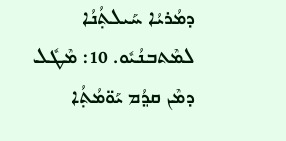ܕܡܳܪܝܳܐ ܚܰܝܠܬ݂ܳܢܳܐ ܠܡܶܬܒܢܳܝܽܘ. 10: ܡܶܛܽܠ ܕܡܶܢ ܩܕ݂ܳܡ ܝܰܘ̈ܡܳܬ݂ܳܐ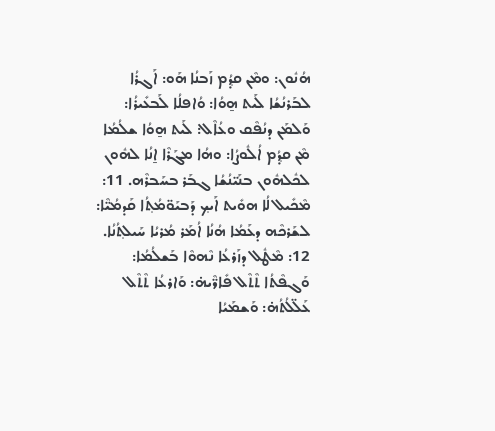ܗܳܢܽܘܢ: ܘܡܶܢ ܩܕ݂ܳܡ ܙܰܒܢܳܐ ܗܰܘ: ܐܰܓܪܳܐ ܠܒܰܪܢܳܫܳܐ ܠܰܝܬ ܗ̱ܘܳܐ: ܘܳܐܦܠܳܐ ܠܰܒܥܺܝܪܳܐ: ܘܰܠܡܰܢ ܕܢܳܦܶܩ ܘܥܳܐܶܠ: ܠܰܝܬ ܗ̱ܘܳܐ ܫܠܳܡܳܐ ܡܶܢ ܩܕ݂ܳܡ ܐܳܠܽܘܨܳܐ: ܘܗܳܐ ܡܓܰܪܶܐ ܐ̱ܢܳܐ ܠܗܽܘܢ ܠܟܽܠܗܽܘܢ ܒܢܰܝ̈ܢܳܫܳܐ ܓܒܰܪ ܒܚܰܒܪܶܗ. 11: ܡܶܟܺܝܠ ܠܳܐ ܗܘܺܝܬ ܐܰܝܟ݂ ܕܰܒܝܰܘ̈ܡܳܬ݂ܳܐ ܩܰܕܡܳܝ̈ܶܐ: ܠܫܰܪܟܶܗ ܕܥܰܡܳܐ ܗܳܢܳܐ ܐܳܡܰܪ ܡܳܪܝܳܐ ܚܰܝܠܬ݂ܳܢܳܐ. 12: ܡܶܛܽܠ ܕܙܰܪܥܳܐ ܢܶܗܘܶܐ ܒܰܫܠܳܡܳܐ: ܘܰܓܦܶܬܳܐ ܬܶܬܶܠ ܦܺܐܖ̈ܶܝܗ̇: ܘܰܐܪܥܳܐ ܬܶܬܶܠ ܥܰܠ̈ܠܳܬܳܗ̇: ܘܰܫܡܰܝܳܐ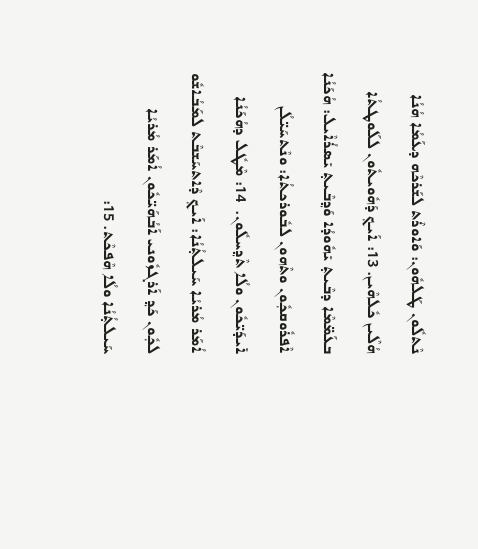ܢܶܬܠܽܘܢ ܛܰܠܗܽܘܢ: ܘܰܐܘܪܶܬ ܠܫܰܪܟܶܗ ܕܥܰܡܳܐ ܗܳܢܳܐ ܗܳܠܶܝܢ ܟܽܠܗܶܝܢ. 13: ܐܰܝܟ݂ ܕܰܗܽܘܝܬܽܘܢ ܠܠܰܘܛܬܳܐ ܒܥܰܡ̈ܡܶܐ ܕܒܶܝܬ݂ ܝܺܗܽܘܕܳܐ ܘܰܕ݂ܒܶܝܬ݂ ܝܺܣܪܳܐܶܝܠ: ܗܳܟܰܢܳܐ ܐܶܦܪܽܘܩܟ݂ܽܘܢ ܘܬܶܗܘܢ ܠܒܽܘܪܟܬܳܐ: ܘܢܶܬܚܰܝ̈ܠܳܢ ܐܺܝܕܰܝ̈ܟܽܘܢ ܘܠܳܐ ܬܶܕ݂ܚܠܽܘܢ.  14: ܡܶܛܽܠ ܕܗܳܟܰܢܳܐ ܐܳܡܰܪ ܡܳܪܝܳܐ ܚܰܝܠܬ݂ܳܢܳܐ: ܐܰܝܟ݂ ܕܶܐܬܚܰܫܒܶܬ ܠܡܰܒܳܐܫܽܘ ܠܟ݂ܽܘܢ ܟܰܕ݂ ܐܰܪܓܙܽܘܢܝ ܐܰܒܳܗܰܝ̈ܟܽܘܢ ܐܳܡܰܪ ܡܳܪܝܳܐ ܚܰܝܠܬ݂ܳܢܳܐ ܘܠܳܐ ܗܶܦܟܶܬ. 15: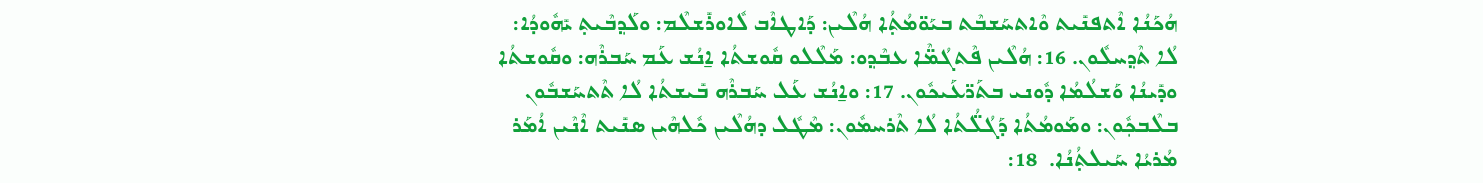ܗܳܟܰܢܳܐ ܐܶܬܦܢܺܝܬ ܘܶܐܬܚܰܫܒܶܬ ܒܝܰܘ̈ܡܳܬ݂ܳܐ ܗܳܠܶܝܢ: ܕܰܐܛܐܶܒ ܠܽܐܘܪܺܫܠܶܡ: ܘܠܰܕ݂ܒܶܝܬ݂ ܝܺܗܽܘܕܳܐ: ܠܳܐ ܬܶܕ݂ܚܠܽܘܢ. 16: ܗܳܠܶܝܢ ܦܶܬܓܳܡ̈ܶܐ ܥܒܶܕ݂ܘ: ܡܰܠܶܠܘ ܩܽܘܫܬܳܐ ܐ̱ܢܳܫ ܥܰܡ ܚܰܒܪܶܗ: ܘܩܽܘܫܬܳܐ ܘܕܺܝܢܳܐ ܘܰܫܠܳܡܳܐ ܕܽܘܢܝ ܒܬܰܖ̈ܥܰܝܟܽܘܢ. 17: ܘܐ̱ܢܳܫ ܥܰܠ ܚܰܒܪܶܗ ܒܺܝܫܬܳܐ ܠܳܐ ܬܶܬܚܰܫܒܽܘܢ ܒܠܶܒܟ݂ܽܘܢ: ܘܡܰܘܡܳܬܳܐ ܕܰܓܳܠ̈ܳܬܳܐ ܠܳܐ ܬܶܪܚܡܽܘܢ: ܡܶܛܽܠ ܕܗܳܠܶܝܢ ܟܽܠܗܶܝܢ ܣܢܺܝܬ ܐܶܢܶܝܢ ܐܳܡܰܪ ܡܳܪܝܳܐ ܚܰܝܠܬ݂ܳܢܳܐ.  18: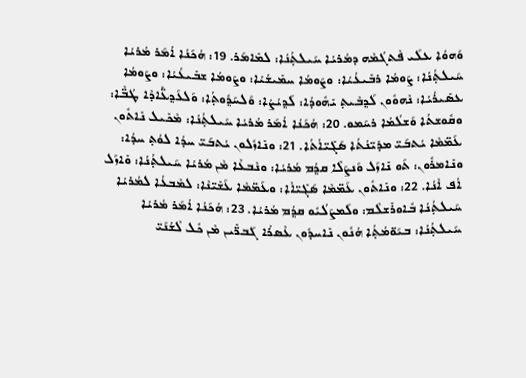ܘܰܗܘܳܐ ܥܠܰܝ ܦܶܬܓܳܡܶܗ ܕܡܳܪܝܳܐ ܚܰܝܠܬ݂ܳܢܳܐ: ܠܡܺܐܡܰܪ. 19: ܗܳܟܰܢܳܐ ܐܳܡܰܪ ܡܳܪܝܳܐ ܚܰܝܠܬ݂ܳܢܳܐ: ܨܰܘܡܳܐ ܪܒܺܝܥܳܝܳܐ: ܘܨܰܘܡܳܐ ܚܡܺܝܫܳܝܳܐ: ܘܨܰܘܡܳܐ ܫܒܺܝܥܳܝܳܐ: ܘܨܰܘܡܳܐ ܥܣܺܝܪܳܝܳܐ: ܢܶܗܘܽܘܢ ܠܰܕ݂ܒܶܝܬ݂ ܝܺܗܽܘܕܳܐ: ܠܰܕ݂ܝܳܨܳܐ: ܘܰܠܚܰܕ݂ܽܘܬ݂ܳܐ: ܘܰܠܥܰܕ݂ܥ̈ܺܐܕܶܐ ܛܳܒ̈ܶܐ: ܘܩܽܘܫܬܳܐ ܘܰܫܠܳܡܳܐ ܪܚܰܡܘ. 20: ܗܳܟܰܢܳܐ ܐܳܡܰܪ ܡܳܪܝܳܐ ܚܰܝܠܬ݂ܳܢܳܐ: ܡܶܟܺܝܠ ܢܺܐܬܽܘܢ ܥܰܡ̈ܡܶܐ ܝܳܬܒܰܝ̈ ܡܕܺܝ̈ܢܳܬܳܐ ܣܰܓܺܝ̈ܐܳܬܳܐ. 21: ܘܢܺܐܙܽܠܘܢ ܝܳܬܒܰܝ̈ ܚܕܳܐ ܠܘܳܬ݂ ܚܕܳܐ: ܘܢܺܐܡܪܽܘܢ: ܬܰܘ ܢܺܐܙܰܠ ܘܰܢܨܰܠܶܐ ܩܕ݂ܳܡ ܡܳܪܝܳܐ: ܘܢܶܒܥܶܐ ܡܶܢ ܡܳܪܝܳܐ ܚܰܝܠܬ݂ܳܢܳܐ: ܘܺܐܙܰܠ ܐܳܦ ܐܶܢܳܐ. 22: ܘܢܺܐܬܽܘܢ ܥܰܡ̈ܡܶܐ ܣܰܓܺܝ̈ܐܶܐ: ܘܥܰܡ̈ܡܶܐ ܥܰܫܺܝ̈ܢܶܐ: ܠܡܶܒܥܳܐ ܠܡܳܪܝܳܐ ܚܰܝܠܬ݂ܳܢܳܐ ܒܽܐܘܪܺܫܠܶܡ: ܘܠܰܡܨܰܠܳܝܽܘ ܩܕ݂ܳܡ ܡܳܪܝܳܐ. 23: ܗܳܟܰܢܳܐ ܐܳܡܰܪ ܡܳܪܝܳܐ ܚܰܝܠܬ݂ܳܢܳܐ: ܒܝܰܘ̈ܡܳܬ݂ܳܐ ܗܳܢܽܘܢ ܢܺܐܚܕܽܘܢ ܥܶܣܪܳܐ ܓܰܒܖ̈ܺܝܢ ܡܶܢ ܟܽܠ ܠܶܫܳܢܰܝ̈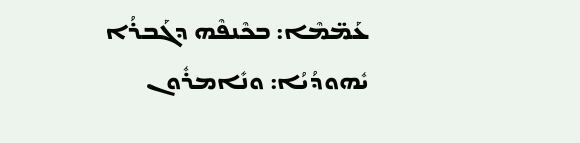ܥܰܡ̈ܡܶܐ: ܒܟܶܢܦܶܗ ܕܓܰܒܪܳܐ ܝܽܗܘܕܳܝܳܐ: ܘܢܺܐܡܪܽܘܢ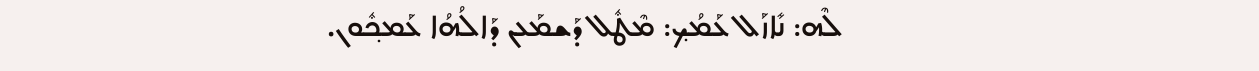ܠܶܗ: ܢܺܐܙܰܠ ܥܰܡܳܟ݂: ܡܶܛܽܠ ܕܰܫܡܰܥܢ ܕܰܐ‌ܠܳܗܳܐ ܥܰܡܟ݂ܽܘܢ.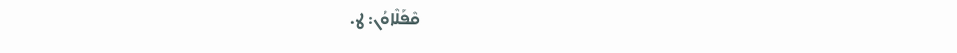ܩܶܦܰܠܶܐܘܳܢ: ܛ.